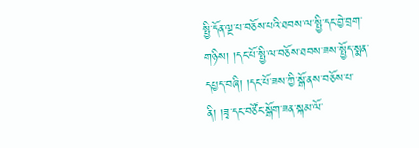སྤྱི་དོན་ལྔ་པ་བཅོས་པའི་ཐབས་ལ་སྤྱི་དང་བྱེ་བྲག་གཉིས། །དང་པོ་སྤྱི་ལ་བཅོས་ཐབས་ཟས་སྤྱོད་སྨན་དཔྱད་བཞི། །དང་པོ་ཟས་ཀྱི་སྒོ་ནས་བཅོས་པ་ནི། །ཟྭ་དང་བཙོང་སྒོག་ཟན་སྐམ་ལོ་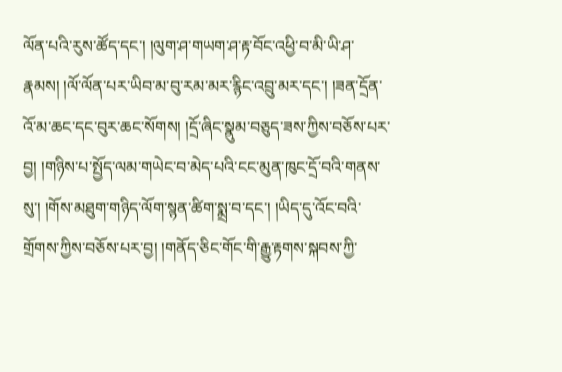ལོན་པའི་རུས་ཚོད་དང་། །ལུག་ཤ་གཡག་ཤ་རྟ་བོང་འཕྱི་བ་མི་ཡི་ཤ་རྣམས། །ལོ་ལོན་པར་ཡིབ་མ་བུ་རམ་མར་རྙིང་འབྲུ་མར་དང་། །ཟན་དྲོན་འོ་མ་ཆང་དང་བུར་ཆང་སོགས། །དྲོ་ཞིང་སྣུམ་བཅུད་ཟས་ཀྱིས་བཅོས་པར་བྱ། །གཉིས་པ་སྤྱོད་ལམ་གཡེང་བ་མེད་པའི་ངང་མུན་ཁུང་དྲོ་བའི་གནས་སུ་། །གོས་མཐུག་གཉིད་ལོག་སྙན་ཚིག་སྨྲ་བ་དང་། །ཡིད་དུ་འོང་བའི་གྲོགས་ཀྱིས་བཅོས་པར་བྱ། །གནོད་ཅིང་གོང་གི་རྒྱུ་རྟགས་སྐབས་ཀྱི་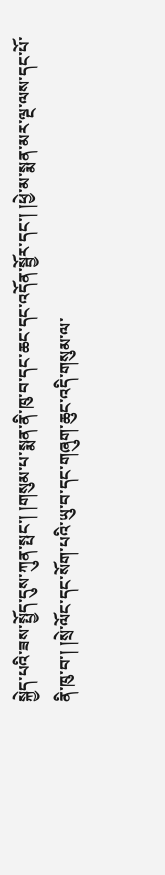སྐྱེད་པའི་ཟས་སྤྱོད་དུས་ཀུན་སྤང་། །གསུམ་པ་སྨན་ནི་ཁུ་བ་དང་ཆང་དང་འདོན་སྦྱོར་དང་། །ཕྱེ་མ་སྨན་མར་ལྔ་ལས་དང་པོ་ནི་ཁུ་བ་། །སྲེ་ལོང་དང་སོག་པའི་ཡུ་བ་དང་གཞུག་ཆུང་འདི་གསུམ་ལ་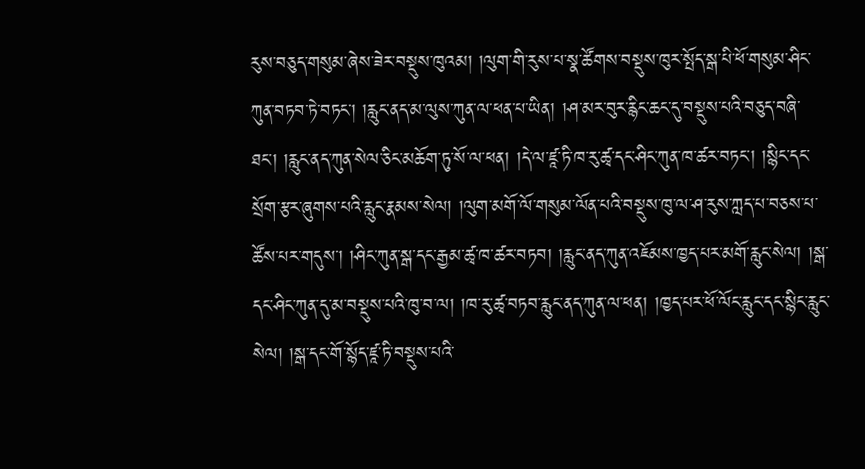རུས་བཅུད་གསུམ་ཞེས་ཟེར་བསྡུས་ཁུའམ། །ལུག་གི་རུས་པ་སྣ་ཚོགས་བསྡུས་ཁུར་སྤོད་སྒ་པི་ཕོ་གསུམ་ཤིང་ཀུན་བཏབ་ཏེ་བཏང་། །རླུང་ནད་མ་ལུས་ཀུན་ལ་ཕན་པ་ཡིན། །ཤ་མར་བུར་རྙིང་ཆང་དུ་བསྡུས་པའི་བཅུད་བཞི་ཐང་། །རླུང་ནད་ཀུན་སེལ་ཅིང་མཆོག་ཏུ་སོ་ལ་ཕན། །དེ་ལ་ཛཱ་ཏི་ཁ་རུ་ཚྭ་དང་ཤིང་ཀུན་ཁ་ཚར་བཏང་། །སྙིང་དང་སྲོག་རྩར་ཞུགས་པའི་རླུང་རྣམས་སེལ། །ལུག་མགོ་ལོ་གསུམ་ལོན་པའི་བསྡུས་ཁུ་ལ་ཤ་རུས་ཀླད་པ་བཅས་པ་ཚོས་པར་གདུས་། །ཤིང་ཀུན་སྒ་དང་རྒྱམ་ཚྭ་ཁ་ཚར་བཏབ། །རླུང་ནད་ཀུན་འཇོམས་ཁྱད་པར་མགོ་རླུང་སེལ། །སྒ་དང་ཤིང་ཀུན་དུ་མ་བསྡུས་པའི་ཁུ་བ་ལ། །ཁ་རུ་ཚྭ་བཏབ་རླུང་ནད་ཀུན་ལ་ཕན། །ཁྱད་པར་ཕོ་ལོང་རླུང་དང་སྙིང་རླུང་སེལ། །སྒ་དང་གོ་སྙོད་ཛཱ་ཏི་བསྡུས་པའི་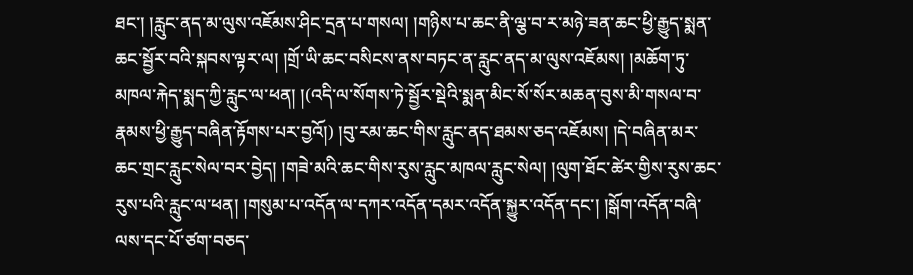ཐང་། །རླུང་ནད་མ་ལུས་འཇོམས་ཤིང་དྲན་པ་གསལ། །གཉིས་པ་ཆང་ནི་ལྕ་བ་ར་མཉེ་ཟན་ཆང་ཕྱི་རྒྱུད་སྨན་ཆང་སྦྱོར་བའི་སྐབས་ལྟར་ལ། །གྲོ་ཡི་ཆང་བསིངས་ནས་བཏང་ན་རླུང་ནད་མ་ལུས་འཇོམས། །མཆོག་ཏུ་མཁལ་རྐེད་སྨད་ཀྱི་རླུང་ལ་ཕན། །(འདི་ལ་སོགས་ཏེ་སྦྱོར་སྡེའི་སྨན་མིང་སོ་སོར་མཆན་བུས་མི་གསལ་བ་རྣམས་ཕྱི་རྒྱུད་བཞིན་རྟོགས་པར་བྱའོ།) །བུ་རམ་ཆང་གིས་རླུང་ནད་ཐམས་ཅད་འཇོམས། །དེ་བཞིན་མར་ཆང་གྲང་རླུང་སེལ་བར་བྱེད། །གཟེ་མའི་ཆང་གིས་རུས་རླུང་མཁལ་རླུང་སེལ། །ལུག་ཐོང་ཚེར་གྱིས་རུས་ཆང་རུས་པའི་རླུང་ལ་ཕན། །གསུམ་པ་འདོན་ལ་དཀར་འདོན་དམར་འདོན་སྐྱུར་འདོན་དང་། །སྒོག་འདོན་བཞི་ལས་དང་པོ་ཙག་བཅད་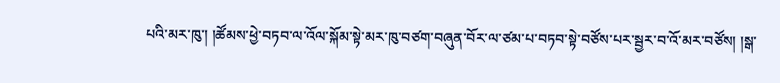པའི་མར་ཁུ་། །ཚོམས་ཕྱེ་བཏབ་ལ་འོལ་སྐོམ་སྟེ་མར་ཁུ་བཙག་བཞུན་བོར་ལ་ཙམ་པ་བཏབ་སྟེ་བཙོས་པར་སྦྱར་བ་འོ་མར་བཙོས། །སྒ་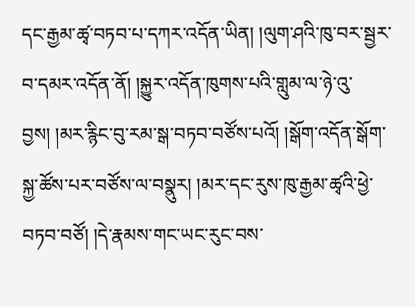དང་རྒྱམ་ཚྭ་བཏབ་པ་དཀར་འདོན་ཡིན། །ལུག་ཤའི་ཁུ་བར་སྦྱར་བ་དམར་འདོན་ནོ། །སྐྱུར་འདོན་ཁུགས་པའི་གླུམ་ལ་ཉེ་འུ་བྱས། །མར་རྙིང་བུ་རམ་སྒ་བཏབ་བཙོས་པའོ། །སྒོག་འདོན་སྒོག་སྐྱ་ཚོས་པར་བཙོས་ལ་བསྣུར། །མར་དང་རུས་ཁུ་རྒྱམ་ཚྭའི་ཕྱེ་བཏབ་བཙོ། །དེ་རྣམས་གང་ཡང་རུང་བས་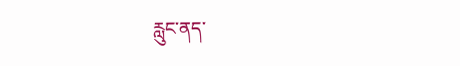རླུང་ནད་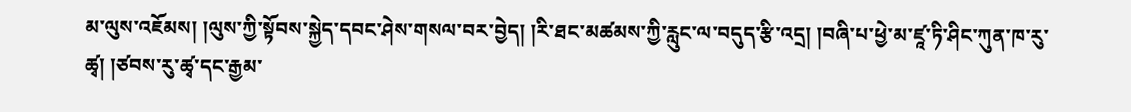མ་ལུས་འཇོམས། །ལུས་ཀྱི་སྟོབས་སྐྱེད་དབང་ཤེས་གསལ་བར་བྱེད། །རི་ཐང་མཚམས་ཀྱི་རླུང་ལ་བདུད་རྩི་འདྲ། །བཞི་པ་ཕྱེ་མ་ཛཱ་ཏི་ཤིང་ཀུན་ཁ་རུ་ཚྭ། །ཙབས་རུ་ཚྭ་དང་རྒྱམ་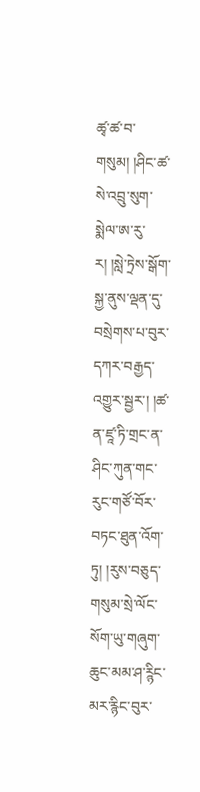ཚྭ་ཚ་བ་གསུམ། །ཤིང་ཚ་སེ་འབྲུ་སུག་སྨེལ་ཨ་རུ་ར། །སླེ་ཏྲེས་སྒོག་སྐྱ་ནུས་ལྡན་དུ་བསྲེགས་པ་བུར་དཀར་བརྒྱད་འགྱུར་སྦྱར་། །ཚ་ན་ཛཱ་ཏི་གྲང་ན་ཤིང་ཀུན་གང་རུང་གཙོ་བོར་བཏང་ཐུན་འོག་ཏུ། །རུས་བཅུད་གསུམ་སྲེ་ལོང་སོག་ཡུ་གཞུག་ཆུང་མམ་ཤ་ཪྙིང་མར་རྙིང་བུར་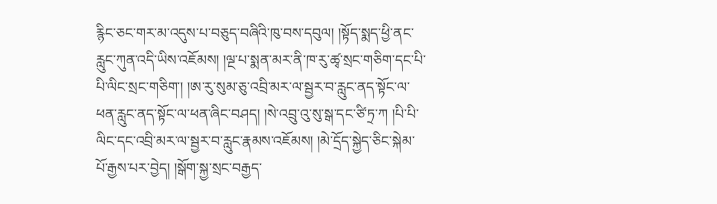རྙིང་ཅང་གར་མ་འདུས་པ་བཅུད་བཞིའི་ཁུ་བས་དབུལ། །སྟོད་སྨད་ཕྱི་ནང་རླུང་ཀུན་འདི་ཡིས་འཇོམས། །ལྔ་པ་སྨན་མར་ནི་ཁ་རུ་ཚྭ་སྲང་གཅིག་དང་པི་པི་ལིང་སྲང་གཅིག་། །ཨ་རུ་སུམ་ཅུ་འབྲི་མར་ལ་སྦྱར་བ་རླུང་ནད་སྟོང་ལ་ཕན་རླུང་ནད་སྟོང་ལ་ཕན་ཞིང་བཤད། །སེ་འབྲུ་འུ་སུ་སྒ་དང་ཙི་ཏྲ་ཀ །པི་པི་ལིང་དང་འབྲི་མར་ལ་སྦྱར་བ་རླུང་རྣམས་འཇོམས། །མེ་དྲོད་སྐྱེད་ཅིང་སྐེམ་པོ་རྒྱས་པར་བྱེད། །སྒོག་སྐྱ་སྲང་བརྒྱད་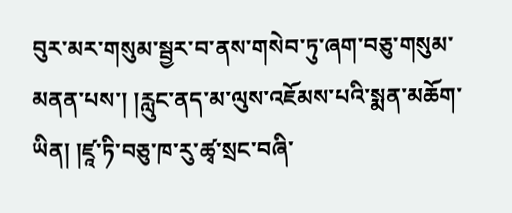བུར་མར་གསུམ་སྦྱར་བ་ནས་གསེབ་ཏུ་ཞག་བཅུ་གསུམ་མནན་པས་། །རླུང་ནད་མ་ལུས་འཇོམས་པའི་སྨན་མཆོག་ཡིན། །ཛཱ་ཏི་བཅུ་ཁ་རུ་ཚྭ་སྲང་བཞི་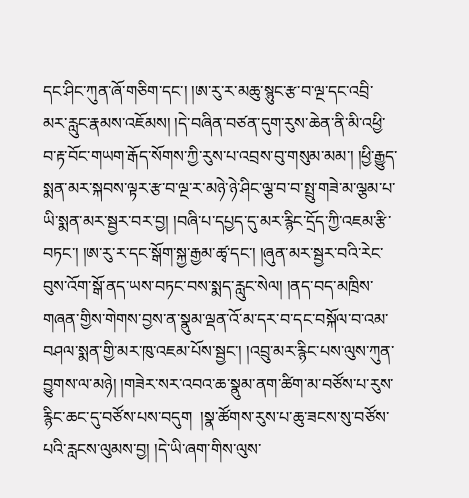དང་ཤིང་ཀུན་ཞོ་གཅིག་དང་། །ཨ་རུ་ར་མཆུ་སྙུང་རྩ་བ་ལྔ་དང་འབྲི་མར་རླུང་རྣམས་འཇོམས། །དེ་བཞིན་བཙན་དུག་རུས་ཆེན་ནི་མི་འཕྱི་བ་རྟ་བོང་གཡག་རྒོད་སོགས་ཀྱི་རུས་པ་འབྲས་བུ་གསུམ་མམ་། །ཕྱི་རྒྱུད་སྨན་མར་སྐབས་ལྟར་རྩ་བ་ལྔ་ར་མཉེ་ཉེ་ཤིང་ལྕ་བ་བ་སྤྲུ་གཟེ་མ་ལྕམ་པ་ཡི་སྨན་མར་སྦྱར་བར་བྱ། །བཞི་པ་དཔྱད་དུ་མར་རྙིང་དྲོད་ཀྱི་འཇམ་རྩི་བཏང་། །ཨ་རུ་ར་དང་སྒོག་སྐྱ་རྒྱམ་ཚྭ་དང་། །ཞུན་མར་སྦྱར་བའི་རེང་བུས་འོག་སྒོ་ནད་ཡས་བཏང་བས་སྨད་རླུང་སེལ། །ནད་བད་མཁྲིས་གཞན་གྱིས་གེགས་བྱས་ན་སྣུམ་ལྡན་འོ་མ་དར་བ་དང་བསྐོལ་བ་འམ་བཤལ་སྨན་གྱི་མར་ཁུ་འཇམ་པོས་སྦྱང་། །འབྲུ་མར་རྙིང་པས་ལུས་ཀུན་བྱུགས་ལ་མཉེ། །གཟེར་སར་འབའ་ཆ་སྣུམ་ནག་ཚིག་མ་བཙོས་པ་རུས་རྙིང་ཆང་དུ་བཙོས་པས་བདུག  །སྣ་ཚོགས་རུས་པ་ཆུ་ཟངས་སུ་བཙོས་པའི་རླངས་ལུམས་བྱ། །དེ་ཡི་ཞག་གིས་ལུས་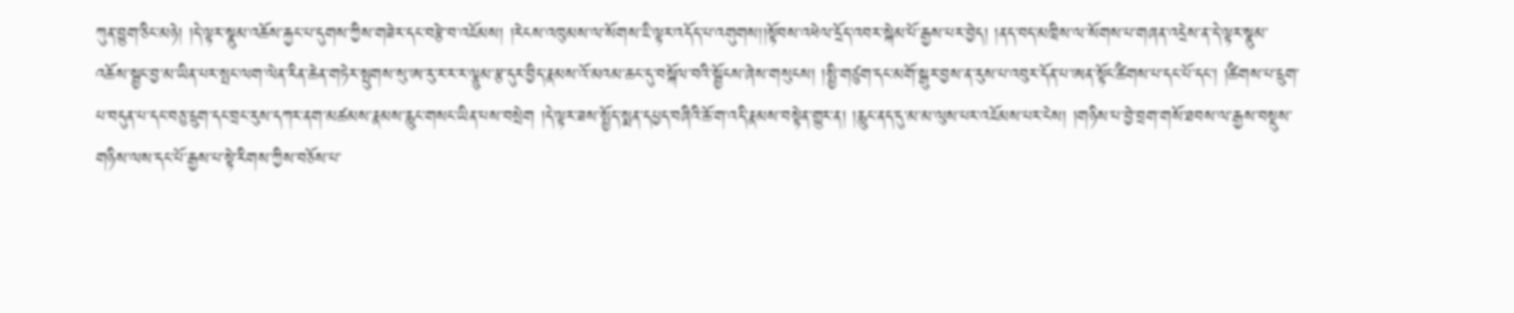ཀུན་བྱུག་ཅིང་མཉེ། །དེ་ལྟར་སྣུམ་འཆོས་རྐྱང་པ་དུགས་ཀྱིས་གཟེར་དང་བརྩེ་བ་འཇོམས། །རེངས་འཁུམས་ལ་སོགས་ཇི་ལྟར་འདོད་པ་འགུགས།།སྟོབས་འཕེལ་དྲོད་འབར་སྐེམ་པོ་རྒྱས་པར་བྱེད། །ནད་བད་མཁྲིས་ལ་སོགས་པ་གཞན་འདྲེས་ན་དེ་ལྟར་སྣུམ་འཆོས་སྦྱང་བྱ་མ་ཡིན་པར་སྤང་ལག་ལེན་རིན་ཆེན་གཏེར་སྤུགས་སུ་ཨ་རུ་ར་ར་ར་ལྕུམ་རྩ་དུར་བྱིད་རྣམས་འོ་མའམ་ཆང་དུ་བསྐོལ་བའི་སྦྱོངས་ཞེས་གསུངས། །སྤྱི་གཙུག་དང་མགོ་སྒུར་བྱས་ན་རུས་པ་འབུར་དོན་པ་ཨན་སྟོང་ཚིགས་པ་དང་པོ་དང་། །ཚིགས་པ་དྲུག་པ་བདུན་པ་དང་བཅུ་དྲུག་དང་བྲང་རུས་དཀར་ནག་མཚམས་རྣམས་རླུང་གསང་ཡིན་པས་བསྲེག །དེ་ལྟར་ཟས་སྤྱོད་སྨན་དཔྱད་བཞིའི་ཆོ་ག་འདི་རྣམས་བསྟེན་གྱུར་ན། །རླུང་ནད་དུ་མ་མ་ལུས་པར་འཇོམས་པར་ངེས། །གཉིས་པ་བྱེ་བྲག་གསོ་ཐབས་ལ་རྒྱས་བསྡུས་གཉིས་ལས་དང་པོ་རྒྱས་པ་སྟེ་རིགས་ཀྱིས་བཅོས་པ་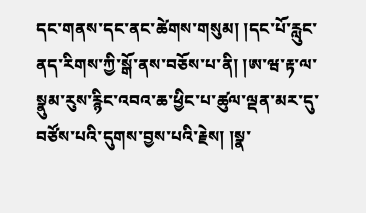དང་གནས་དང་ནང་ཚེགས་གསུམ། །དང་པོ་རླུང་ནད་རིགས་ཀྱི་སྒོ་ནས་བཅོས་པ་ནི། །ཨ་ཝ་རྟ་ལ་སྣུམ་རུས་རྙིང་འབའ་ཆ་ཕྱིང་པ་ཚུལ་ལྡན་མར་དུ་བཙོས་པའི་དུགས་བྱས་པའི་རྗེས། །སྣ་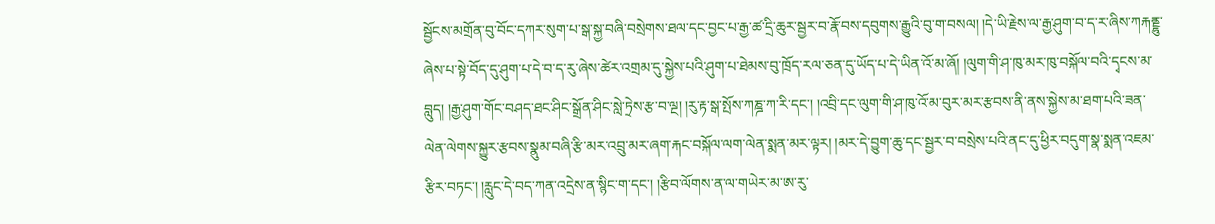སྦྱོངས་མགྲོན་བུ་བོང་དཀར་སུག་པ་སྒ་སྐྱ་བཞི་བསྲེགས་ཐལ་དང་བྱང་པ་རྒྱ་ཚ་དྲི་ཆུར་སྦྱར་བ་རྣོ་བས་དབུགས་རྒྱུའི་བུ་ག་བསལ། །དེ་ཡི་རྗེས་ལ་རྒྱ་ཤུག་བ་ད་ར་ཞིས་ཀརྐནྔྷུ་ཞེས་པ་སྟེ་བོད་དུ་ཤུག་པ་དེ་བ་ད་རུ་ཞེས་ཚེར་འགྲམ་དུ་སྐྱེས་པའི་ཤུག་པ་ཐེམས་བུ་ཁྲོད་རལ་ཅན་དུ་ཡོད་པ་དེ་ཡིན་འོ་མ་ཞོ། །ལུག་གི་ཤ་ཁུ་མར་ཁུ་བསྐོལ་བའི་དྭངས་མ་བླུད། །རྒྱ་ཤུག་གོང་བཤད་ཐང་ཤིང་སྒྲོན་ཤིང་སླེ་ཏྲེས་རྩ་བ་ལྔ། །རུ་རྟ་སྒ་སྤོས་ཀཎྜ་ཀ་རི་དང་། །འབྲི་དང་ལུག་གི་ཤ་ཁུ་འོ་མ་བུར་མར་རྩབས་ནི་ནས་སྐྱེས་མ་ཐག་པའི་ཟན་ལེན་ལེགས་སྐྱུར་རྩབས་སྣུམ་བཞི་རྩི་མར་འབྲུ་མར་ཞག་རྐང་བསྐོལ་ལག་ལེན་སྨན་མར་ལྟར། །མར་དེ་བྱུག་ཆུ་དང་སྦྱར་བ་བསྲེས་པའི་ནང་དུ་ཕྱིར་བདུག་སྣ་སྨན་འཇམ་རྩིར་བཏང་། །རླུང་དེ་བད་ཀན་འདྲེས་ན་སྙིང་ག་དང་། །རྩིབ་ལོགས་ན་ལ་གཡེར་མ་ཨ་རུ་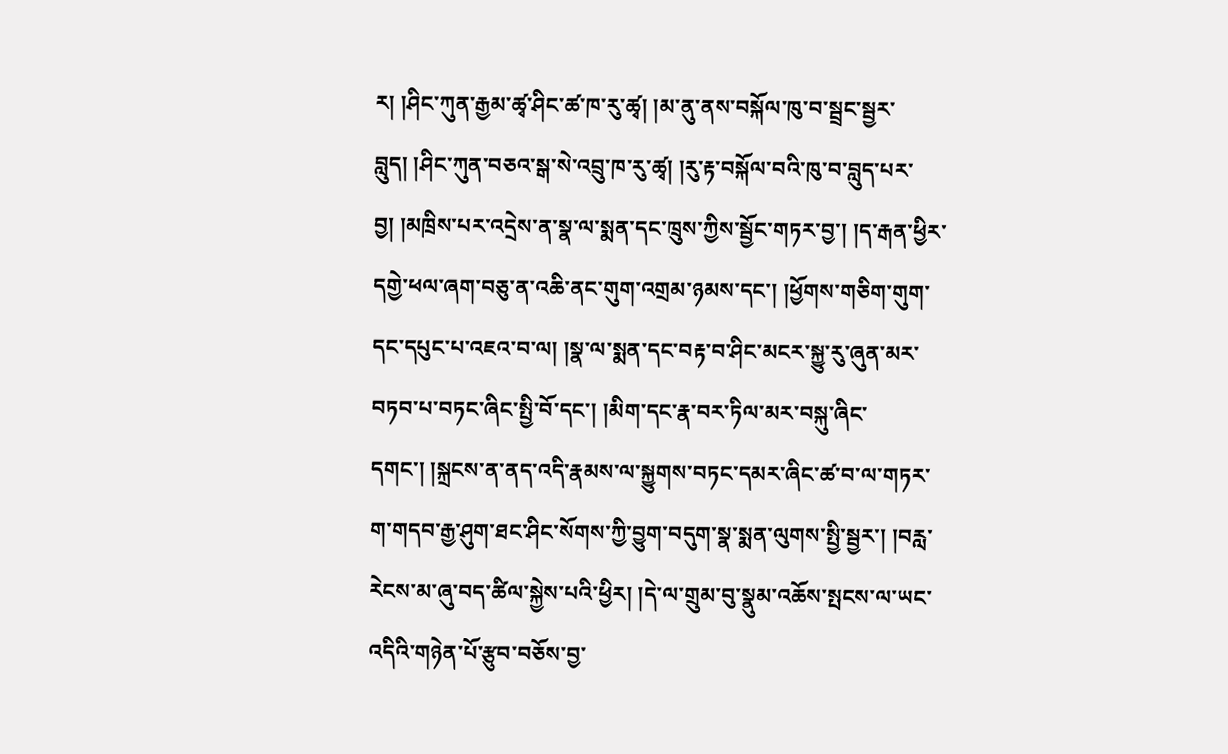ར། །ཤིང་ཀུན་རྒྱམ་ཚྭ་ཤིང་ཚ་ཁ་རུ་ཚྭ། །མ་ནུ་ནས་བསྐོལ་ཁུ་བ་སྦྲང་སྦྱར་བླུད། །ཤིང་ཀུན་བཅའ་སྒ་སེ་འབྲུ་ཁ་རུ་ཚྭ། །རུ་རྟ་བསྐོལ་བའི་ཁུ་བ་བླུད་པར་བྱ། །མཁྲིས་པར་འདྲེས་ན་སྣ་ལ་སྨན་དང་ཁྲུས་ཀྱིས་སྦྱོང་གཏར་བྱ་། །ད་རྒན་ཕྱིར་དགྱེ་ཕལ་ཞག་བཅུ་ན་འཆི་ནང་གུག་འགྲམ་ཉམས་དང་། །ཕྱོགས་གཅིག་གུག་དང་དཔུང་པ་འཇའ་བ་ལ། །སྣ་ལ་སྨན་དང་བརྟ་བ་ཤིང་མངར་སྐྱུ་རུ་ཞུན་མར་བཏབ་པ་བཏང་ཞིང་སྤྱི་བོ་དང་། །མིག་དང་རྣ་བར་ཏིལ་མར་བསྐུ་ཞིང་དགང་། །སྐྲངས་ན་ནད་འདི་རྣམས་ལ་སྐྱུགས་བཏང་དམར་ཞིང་ཚ་བ་ལ་གཏར་ག་གདབ་རྒྱ་ཤུག་ཐང་ཤིང་སོགས་ཀྱི་བྱུག་བདུག་སྣ་སྨན་ལུགས་སྤྱི་སྦྱར་། །བརླ་རེངས་མ་ཞུ་བད་ཚིལ་སྐྱེས་པའི་ཕྱིར། །དེ་ལ་གྲུམ་བུ་སྣུམ་འཆོས་སྤངས་ལ་ཡང་འདིའི་གཉེན་པོ་རྩུབ་བཅོས་བྱ་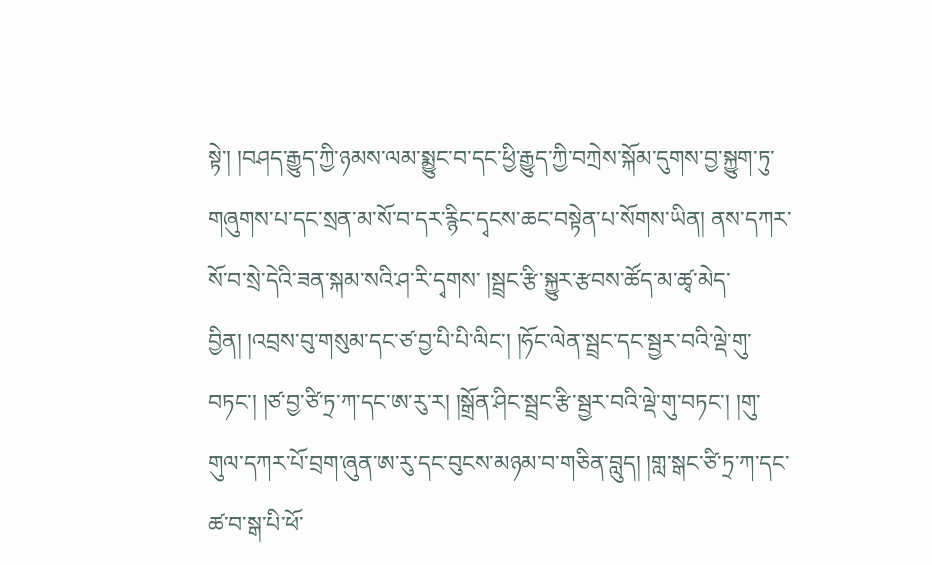སྟེ་། །བཤད་རྒྱུད་ཀྱི་ཉམས་ལམ་སྨྱུང་བ་དང་ཕྱི་རྒྱུད་ཀྱི་བཀྲེས་སྐོམ་དུགས་བྱ་སྐྱུག་ཏུ་གཞུགས་པ་དང་སྲན་མ་སོ་བ་དར་རྙིང་དྭངས་ཆང་བསྟེན་པ་སོགས་ཡིན། ནས་དཀར་སོ་བ་སྲེ་དེའི་ཟན་སྐམ་སའི་ཤ་རི་དྭགས་ །སྦྲང་རྩི་སྐྱུར་རྩབས་ཚོད་མ་ཚྭ་མེད་བྱིན། །འབྲས་བུ་གསུམ་དང་ཙ་བྱ་པི་པི་ལིང་། །ཧོང་ལེན་སྦྲང་དང་སྦྱར་བའི་ལྡེ་གུ་བཏང་། །ཙ་བྱ་ཙི་ཏྲ་ཀ་དང་ཨ་རུ་ར། །སྒྲོན་ཤིང་སྦྲང་རྩི་སྦྱར་བའི་ལྡེ་གུ་བཏང་། །གུ་གུལ་དཀར་པོ་བྲག་ཞུན་ཨ་རུ་དང་བུངས་མཉམ་བ་གཅིན་བླུད། །གླ་སྒང་ཙི་ཏྲ་ཀ་དང་ཚ་བ་སྒ་པི་ཕོ་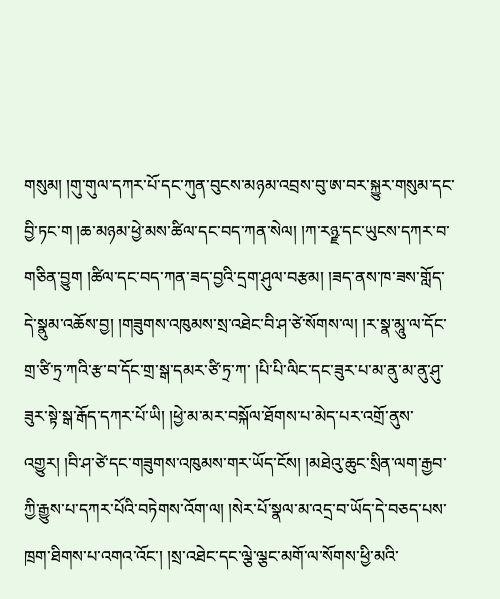གསུམ། །གུ་གུལ་དཀར་པོ་དང་ཀུན་བུངས་མཉམ་འབྲས་བུ་ཨ་བར་སྐྱུར་གསུམ་དང་བྱི་ཏང་ག །ཆ་མཉམ་ཕྱེ་མས་ཚིལ་དང་བད་ཀན་སེལ། །ཀ་རཉྫ་དང་ཡུངས་དཀར་བ་གཅིན་བྱུག །ཚིལ་དང་བད་ཀན་ཟད་བྱའི་དྲག་ཤུལ་བརྩམ། །ཟད་ནས་ཁ་ཟས་གློད་དེ་སྣུམ་འཆོས་བྱ། །གཟུགས་འཁུམས་སྲ་འཐེང་བི་ཤ་ཙེ་སོགས་ལ། །ར་སྣ་མཱུ་ལ་དོང་གྲ་ཙི་ཏྲ་ཀའི་རྩ་བ་དོང་གྲ་སྒ་དམར་ཙི་ཏྲ་ཀ་ །པི་པི་ལིང་དང་ཟུར་པ་མ་ནུ་མ་ནུ་ཤུ་ཟུར་སྟེ་སྒ་རྒོད་དཀར་པོ་ཡི། །ཕྱེ་མ་མར་བསྐོལ་ཐོགས་པ་མེད་པར་འགྲོ་ནུས་འགྱུར། །བི་ཤ་ཙེ་དང་གཟུགས་འཁུམས་གར་ཡོད་ངོས། །མཐེའུ་ཆུང་སྲིན་ལག་རྒྱབ་ཀྱི་རྒྱུས་པ་དཀར་པོའི་བཏེགས་འོག་ལ། །སེར་པོ་སྣལ་མ་འདྲ་བ་ཡོད་དེ་བཅད་པས་ཁྲག་ཐིགས་པ་འགའ་འོང་། །སྲ་འཐེང་དང་ལྕེ་ལྕང་མགོ་ལ་སོགས་ཕྱི་མའི་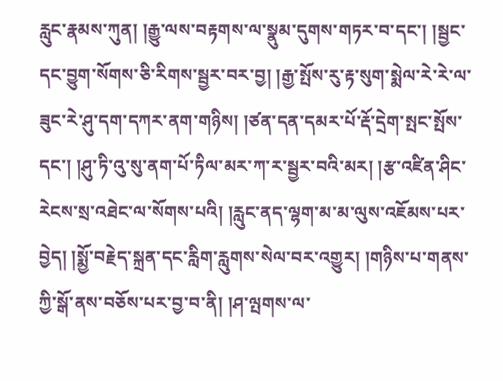རླུང་རྣམས་ཀུན། །རྒྱུ་ལས་བརྟགས་ལ་སྣུམ་དུགས་གཏར་བ་དང་། །སྦྱང་དང་བྱུག་སོགས་ཅི་རིགས་སྦྱར་བར་བྱ། །རྒྱ་སྤོས་རུ་རྟ་སུག་སྨེལ་རེ་རེ་ལ་ཟུང་རེ་ཤུ་དག་དཀར་ནག་གཉིས། །ཙན་དན་དམར་པོ་རྡོ་དྲེག་སྤང་སྤོས་དང་། །ཤུ་ཏི་འུ་སུ་ནག་པོ་ཏིལ་མར་ཀ་ར་སྦྱར་བའི་མར། །རྩ་འཛིན་ཤིང་རེངས་སྲ་འཐེང་ལ་སོགས་པའི། །རླུང་ནད་ལྷག་མ་མ་ལུས་འཇོམས་པར་བྱེད། །སྨྱོ་བརྗེད་སྐྲན་དང་རླིག་རླུགས་སེལ་བར་འགྱུར། །གཉིས་པ་གནས་ཀྱི་སྒོ་ནས་བཅོས་པར་བྱ་བ་ནི། །ཤ་ལྤགས་ལ་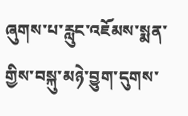ཞུགས་པ་རླུང་འཇོམས་སྨན་གྱིས་བསྐུ་མཉེ་བྱུག་དུགས་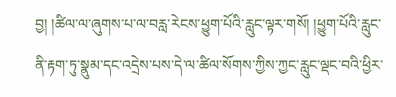བྱ། །ཚིལ་ལ་ཞུགས་པ་ལ་བརླ་རེངས་ཕྱུག་པོའི་རླུང་ལྟར་གསོ། །ཕྱུག་པོའི་རླུང་ནི་རྟག་ཏུ་སྣུམ་དང་འདྲེས་པས་དེ་ལ་ཚིལ་སོགས་ཀྱིས་ཀྱང་རླུང་ལྡང་བའི་ཕྱིར་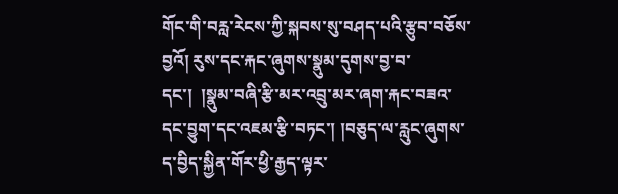གོང་གི་བརླ་རེངས་ཀྱི་སྐབས་སུ་བཤད་པའི་རྩུབ་བཅོས་བྱའོ། རུས་དང་རྐང་ཞུགས་སྣུམ་དུགས་བྱ་བ་དང་།  །སྣུམ་བཞི་རྩི་མར་འབྲུ་མར་ཞག་རྐང་བཟའ་དང་བྱུག་དང་འཇམ་རྩི་བཏང་། །བཅུད་ལ་རླུང་ཞུགས་ད་བྱིད་སྐྱིན་གོར་ཕྱི་རྒྱད་ལྟར་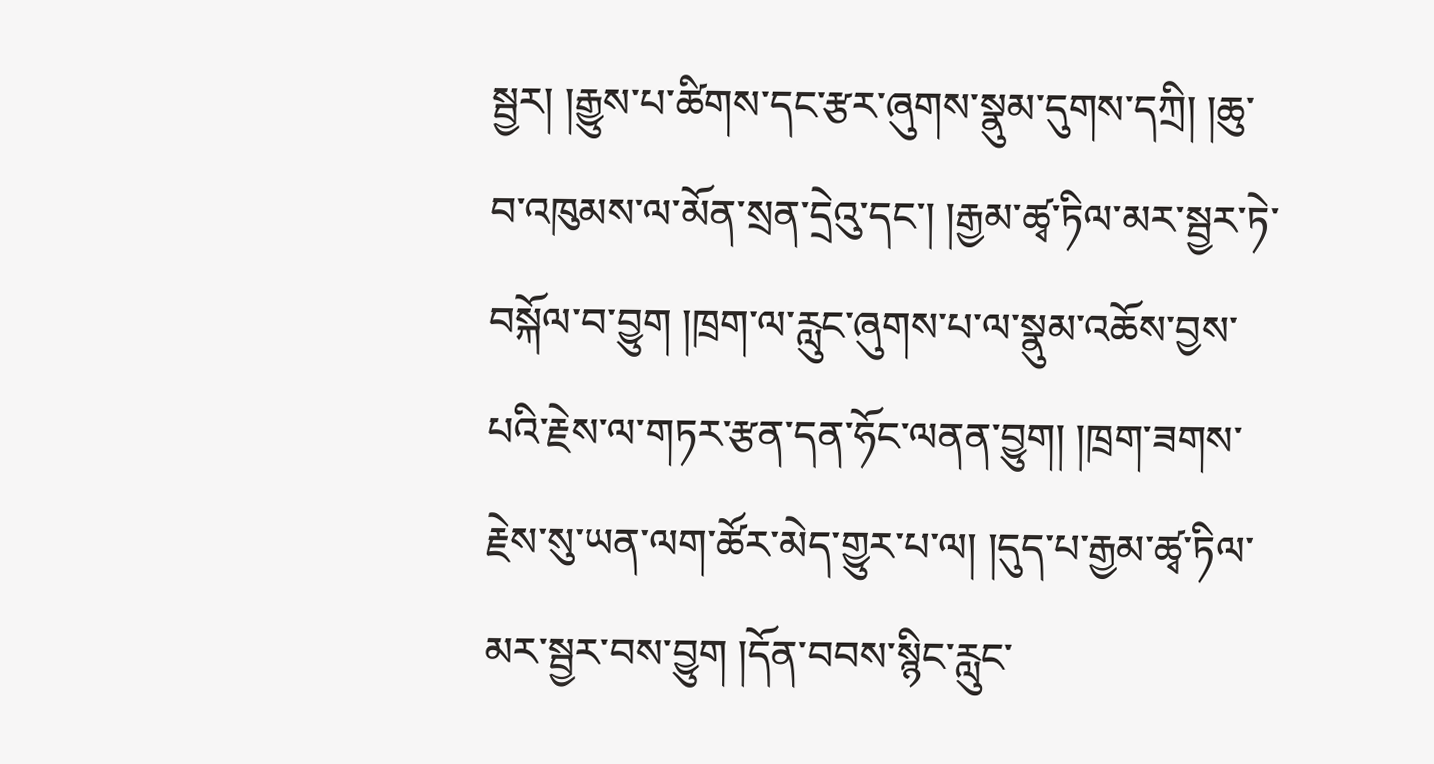སྦྱར། །རྒྱུས་པ་ཚིགས་དང་རྩར་ཞུགས་སྣུམ་དུགས་དཀྲི། །ཆུ་བ་འཁུམས་ལ་མོན་སྲན་དྲེའུ་དང་། །རྒྱམ་ཚྭ་ཏིལ་མར་སྦྱར་ཏེ་བསྐོལ་བ་བྱུག །ཁྲག་ལ་རླུང་ཞུགས་པ་ལ་སྣུམ་འཆོས་བྱས་པའི་རྗེས་ལ་གཏར་རྩན་དན་ཧོང་ལནན་བྱུག། །ཁྲག་ཟགས་རྗེས་སུ་ཡན་ལག་ཚོར་མེད་གྱུར་པ་ལ། །དུད་པ་རྒྱམ་ཚྭ་ཏིལ་མར་སྦྱར་བས་བྱུག །དོན་བབས་སྙིང་རླུང་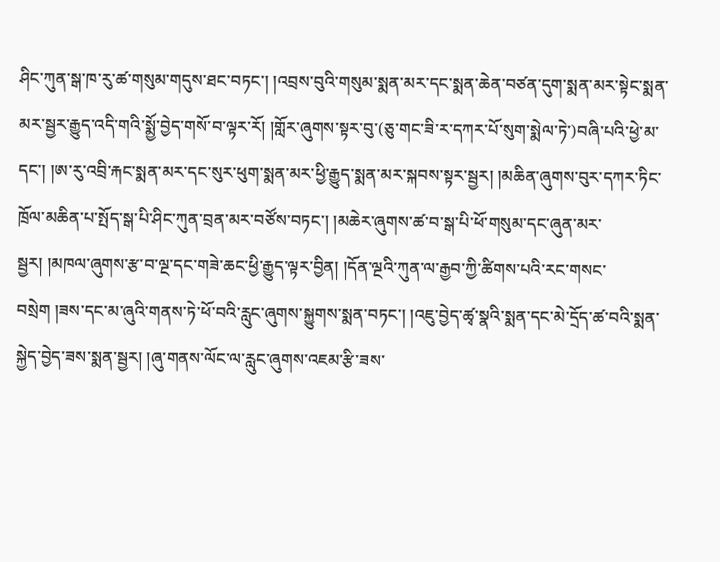ཤིང་ཀུན་སྒ་ཁ་རུ་ཚ་གསུམ་གདུས་ཐང་བཏང་། །འབྲས་བུའི་གསུམ་སྨན་མར་དང་སྨན་ཆེན་བཙན་དུག་སྨན་མར་སྟེང་སྨན་མར་སྦྱར་རྒྱུད་འདི་གའི་སྨྱོ་བྱེད་གསོ་བ་ལྟར་རོ། །གློར་ཞུགས་སྟར་བུ་(ཅུ་གང་ཟི་ར་དཀར་པོ་སུག་སྨེལ་ཏེ་)བཞི་པའི་ཕྱེ་མ་དང་། །ཨ་རུ་འབྲི་རྐང་སྨན་མར་དང་སུར་ཕུག་སྨན་མར་ཕྱི་རྒྱུད་སྨན་མར་སྐབས་སྟར་སྦྱར། །མཆིན་ཞུགས་བུར་དཀར་ཏིང་ཁྲོལ་མཆིན་པ་སྤོད་སྒ་པི་ཤིང་ཀུན་བྲན་མར་བཙོས་བཏང་། །མཆེར་ཞུགས་ཚ་བ་སྒ་པི་ཕོ་གསུམ་དང་ཞུན་མར་སྦྱར། །མཁལ་ཞུགས་རྩ་བ་ལྔ་དང་གཟེ་ཆང་ཕྱི་རྒྱུད་ལྟར་བྱིན། །དོན་ལྔའི་ཀུན་ལ་རྒྱབ་ཀྱི་ཚིགས་པའི་རང་གསང་བསྲེག །ཟས་དང་མ་ཞུའི་གནས་ཏེ་ཕོ་བའི་རླུང་ཞུགས་སྐྱུགས་སྨན་བཏང་། །འཇུ་བྱེད་ཚྭ་སྣའི་སྨན་དང་མེ་དྲོད་ཚ་བའི་སྨན་སྐྱེད་བྱེད་ཟས་སྨན་སྦྱར། །ཞུ་གནས་ལོང་ལ་རླུང་ཞུགས་འཇམ་རྩི་ཟས་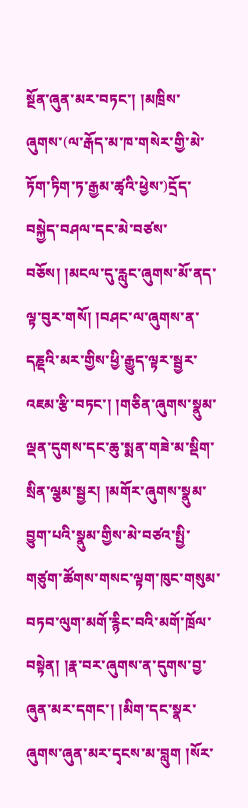སྔོན་ཞུན་མར་བཏང་། །མཁྲིས་ཞུགས་(ལ་རྒོད་མ་ཁ་གསེར་གྱི་མེ་ཏོག་ཏིག་ཏ་རྒྱམ་ཚྭའི་ཕྱེས་)དྲོད་བསྐྱེད་བཤལ་དང་མེ་བཙས་བཅོས། །མངལ་དུ་རླུང་ཞུགས་མོ་ནད་ལྟ་བུར་གསོ། །བཤང་ལ་ཞུགས་ན་དཎྡའི་མར་གྱིས་ཕྱི་རྒྱུད་ལྟར་སྦྱར་འཇམ་རྩི་བཏང་། །གཅིན་ཞུགས་སྣུམ་ལྡན་དུགས་དང་ཆུ་སྨན་གཟེ་མ་སྡིག་སྲིན་ལྕམ་སྦྱར། །མགོར་ཞུགས་སྣུམ་བྱུག་པའི་སྣུམ་གྱིས་མེ་བཙའ་སྤྱི་གཙུག་ཚོགས་གསང་ལྟག་ཁུང་གསུམ་བཏབ་ལུག་མགོ་རྙིང་བའི་མགོ་ཁྲོལ་བསྟེན། །རྣ་བར་ཞུགས་ན་དུགས་བྱ་ཞུན་མར་དགང་། །མིག་དང་སྣར་ཞུགས་ཞུན་མར་དྭངས་མ་བླུག །སོར་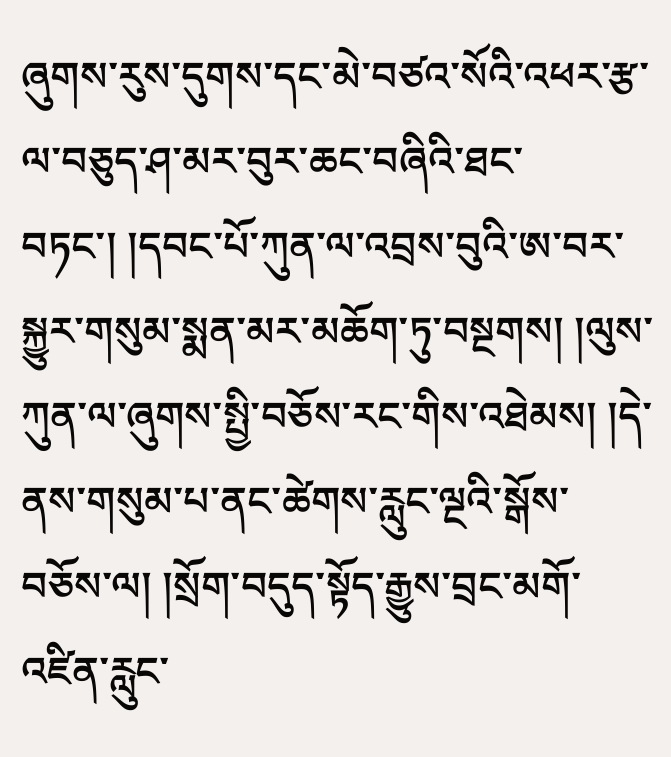ཞུགས་རུས་དུགས་དང་མེ་བཙའ་སོའི་འཕར་རྩ་ལ་བཅུད་ཤ་མར་བུར་ཆང་བཞིའི་ཐང་བཏང་། །དབང་པོ་ཀུན་ལ་འབྲས་བུའི་ཨ་བར་སྐྱུར་གསུམ་སྨན་མར་མཆོག་ཏུ་བསྔགས། །ལུས་ཀུན་ལ་ཞུགས་སྤྱི་བཅོས་རང་གིས་འཐེམས། །དེ་ནས་གསུམ་པ་ནང་ཚེགས་རླུང་ལྔའི་སྒོས་བཅོས་ལ། །སྲོག་བདུད་སྟོད་རྒྱུས་བྲང་མགོ་འཛིན་རླུང་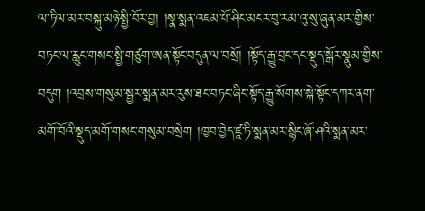ལ་ཏིལ་མར་བསྐུ་མཉེ་སྤྱི་བོར་བྱ། །སྣ་སྨན་འཇམ་པོ་ཤིང་མངར་བུ་རམ་འུ་སུ་ཞུན་མར་གྱིས་བཏང་ལ་རླུང་གསང་སྤྱི་གཙུག་ཨན་སྟོང་བདུན་ལ་བསྲོ། །སྟོད་རྒྱུ་བྲང་དང་སྡུད་སྒོར་སྣུམ་གྱིས་བདུག །འབྲས་གསུམ་སྦྱར་སྨན་མར་རུས་ཐང་བཏང་ཞིང་སྟོད་རྒྱུ་སོགས་སྐེ་སྟོང་དཀར་ནག་མགོ་བོའི་སྡུད་མགོ་གསང་གསུམ་བསྲེག །ཁྱབ་བྱེད་ཛཱ་ཏི་སྨན་མར་སྙིང་ཞོ་ཤའི་སྨན་མར་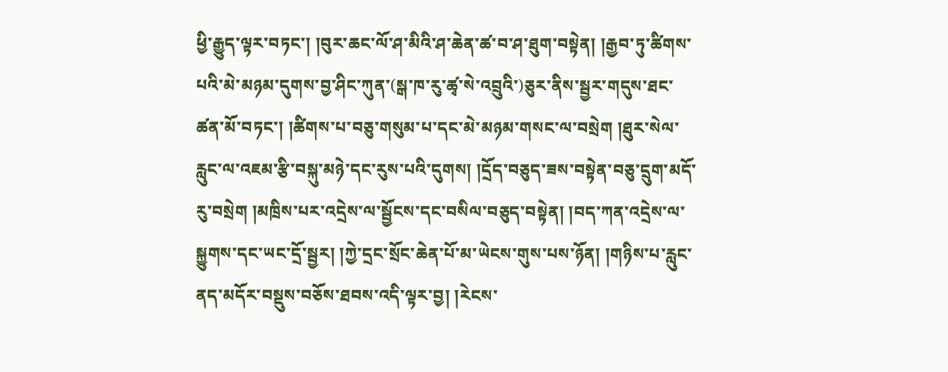ཕྱི་རྒྱུད་ལྟར་བཏང་། །བུར་ཆང་ལོ་ཤ་མིའི་ཤ་ཆེན་ཚ་བ་ཤ་ཐུག་བསྟེན། །རྒྱབ་ཏུ་ཚིགས་པའི་མེ་མཉམ་དུགས་བྱ་ཤིང་ཀུན་(སྒ་ཁ་རུ་ཚྭ་སེ་འབྲུའི་)ཅུར་ནིས་སྦྱར་གདུས་ཐང་ཚན་མོ་བཏང་། །ཚིགས་པ་བཅུ་གསུམ་པ་དང་མེ་མཉམ་གསང་ལ་བསྲེག །ཐུར་སེལ་རླུང་ལ་འཇམ་རྩི་བསྐུ་མཉེ་དང་རུས་པའི་དུགས། །དྲོད་བཅུད་ཟས་བསྟེན་བཅུ་དྲུག་མདོ་རུ་བསྲེག །མཁྲིས་པར་འདྲེས་ལ་སྦྱོངས་དང་བསིལ་བཅུད་བསྟེན། །བད་ཀན་འདྲེས་ལ་སྐྱུགས་དང་ཡང་དྲོ་སྦྱར། །ཀྱེ་དྲང་སྲོང་ཆེན་པོ་མ་ཡེངས་གུས་པས་ཉོན། །གཉིས་པ་རླུང་ནད་མདོར་བསྡུས་བཅོས་ཐབས་འདི་ལྟར་བྱ། །རེངས་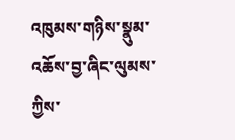འཁུམས་གཉིས་སྣུམ་འཆོས་བྱ་ཞིང་ལུམས་ཀྱིས་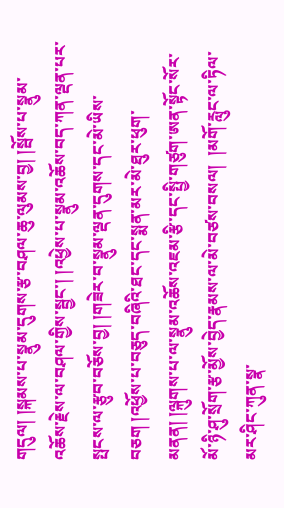གདུལ། །སྐམས་པ་སྣུམ་དུགས་རྩ་བཤལ་ཆུ་ལུམས་བྱ། །སྦོས་པ་སྣུམ་འཆོས་རྗེས་ལ་བཤལ་གྱིས་སྦྱང་། །འཕྱེས་པ་སྣུམ་འཆོས་བད་ཀན་ལྡན་པར་སྤངས་ལ་རྩུབ་བཅོས་བྱ། །གཟེར་བ་སྣུམ་ལྡན་དུགས་དང་མེ་ཡིས་བཅག །འཕྱོས་པ་བཅུད་བཞིའི་ཐང་དང་སྨན་མར་མེ་ཐུར་ཕུག་མནན། །ལྐུགས་པ་ལ་སྣུམ་འཆོས་འཇམ་རྩི་དང་སྤྱི་གཙུག་ཨན་སྟོང་སོར་མོ་ཉི་ཤུ་སྲོག་རྩ་མྱོས་བྱེད་རྣམས་ལ་མེ་བཙས་བསལ།  །མགོ་རླུང་ལ་ཏིལ་མར་ཤིང་ཀུན་སྣ་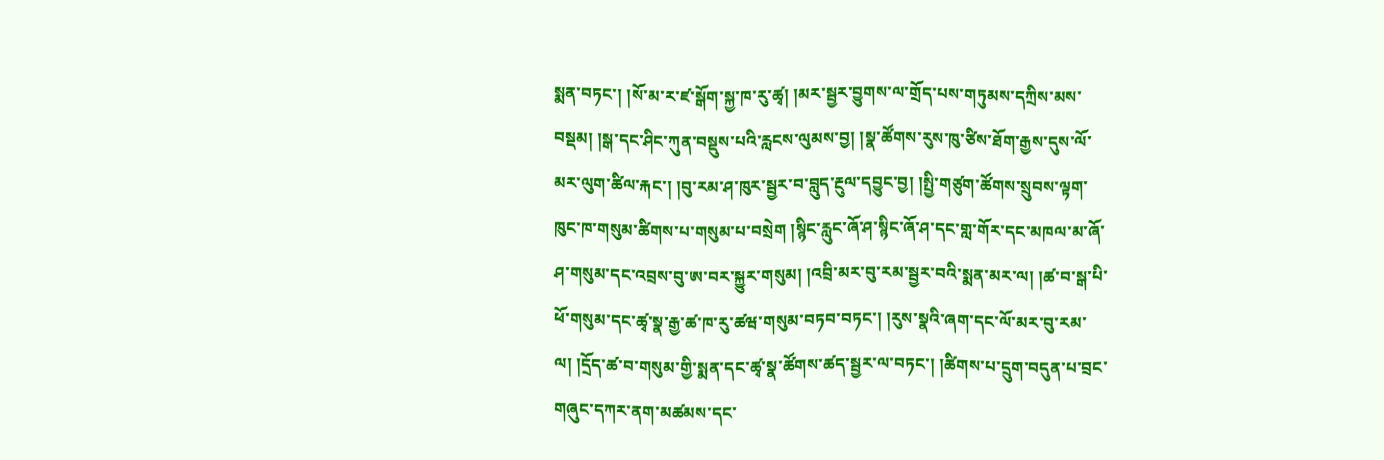སྨན་བཏང་། །སོ་མ་ར་ཛ་སྒོག་སྐྱ་ཁ་རུ་ཚྭ། །མར་སྦྱར་བྱུགས་ལ་གྲོད་པས་གཏུམས་དཀྲིས་མས་བསྡམ། །སྒ་དང་ཤིང་ཀུན་བསྡུས་པའི་རླངས་ལུམས་བྱ། །སྣ་ཚོགས་རུས་ཁུ་ཙིས་ཐོག་རྒྱས་དུས་ལོ་མར་ལུག་ཚིལ་རྐང་། །བུ་རམ་ཤ་ཁུར་སྦྱར་བ་བླུད་རྔུལ་དབྱུང་བྱ། །སྤྱི་གཙུག་ཚོགས་སྲུབས་ལྟག་ཁུང་ཁ་གསུམ་ཚིགས་པ་གསུམ་པ་བསྲེག །སྙིང་རླུང་ཞོ་ཤ་སྙིང་ཞོ་ཤ་དང་གླ་གོར་དང་མཁལ་མ་ཞོ་ཤ་གསུམ་དང་འབྲས་བུ་ཨ་བར་སྐྱུར་གསུམ། །འབྲི་མར་བུ་རམ་སྦྱར་བའི་སྨན་མར་ལ། །ཚ་བ་སྒ་པི་ཕོ་གསུམ་དང་ཚྭ་སྣ་རྒྱ་ཚ་ཁ་རུ་ཚཝ་གསུམ་བཏབ་བཏང་། །རུས་སྣའི་ཞག་དང་ལོ་མར་བུ་རམ་ལ། །དྲོད་ཚ་བ་གསུམ་གྱི་སྨན་དང་ཚྭ་སྣ་ཚོགས་ཚད་སྦྱར་ལ་བཏང་། །ཚིགས་པ་དྲུག་བདུན་པ་བྲང་གཞུང་དཀར་ནག་མཚམས་དང་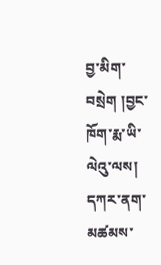བྱ་མིག་བསྲེག །བྱང་ཁོག་རྨ་ཡི་ལེའུ་ལས། དཀར་ནག་མཚམས་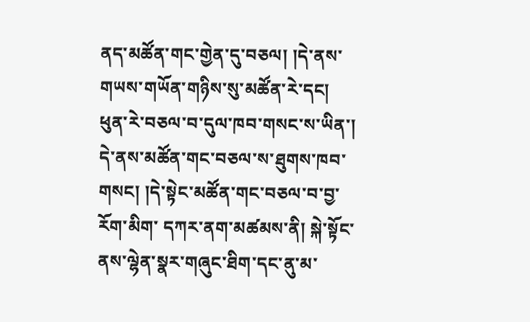ནད་མཚོན་གང་གྱེན་དུ་བཅལ། །དེ་ནས་གཡས་གཡོན་གཉིས་སུ་མཚོན་རེ་དང།  ཕུན་རེ་བཅལ་བ་དུལ་ཁབ་གསང་ས་ཡིན་། དེ་ནས་མཚོན་གང་བཅལ་ས་ཐུགས་ཁབ་གསང། །དེ་སྟེང་མཚོན་གང་བཅལ་བ་བྱ་རོག་མིག་ དཀར་ནག་མཚམས་ནི། སྐེ་སྟོང་ནས་ལྷེན་སྣར་གཞུང་ཐིག་དང་ནུ་མ་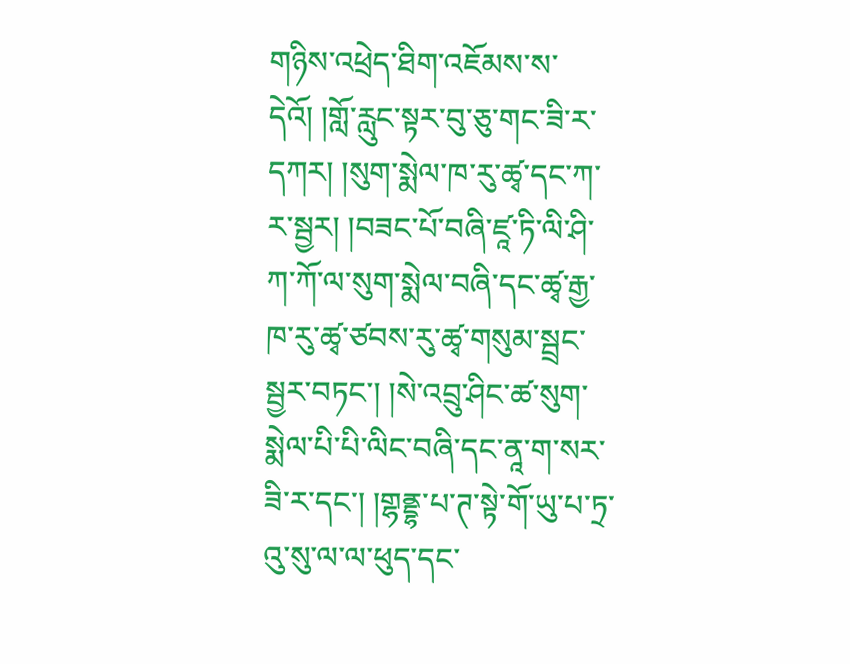གཉིས་འཕྲེད་ཐིག་འཇོམས་ས་དེའོ། །གློ་རླུང་སྟར་བུ་ཅུ་གང་ཟི་ར་དཀར། །སུག་སྨེལ་ཁ་རུ་ཚྭ་དང་ཀ་ར་སྦྱར། །བཟང་པོ་བཞི་ཛཱ་ཏི་ལི་ཤི་ཀ་ཀོ་ལ་སུག་སྨེལ་བཞི་དང་ཚྭ་རྒྱ་ཁ་རུ་ཚྭ་ཙབས་རུ་ཚྭ་གསུམ་སྦྲང་སྦྱར་བཏང་། །སེ་འབྲུ་ཤིང་ཚ་སུག་སྨེལ་པི་པི་ལིང་བཞི་དང་ནཱ་ག་སར་ཟི་ར་དང་། །གྷནྡྷ་པ་ཊ་སྟེ་གོ་ཡུ་པ་ཏྲ་འུ་སུ་ལ་ལ་ཕུད་དང་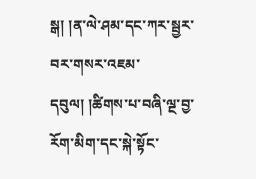སྒ། །ན་ལེ་ཤམ་དང་ཀར་སྦྱར་བར་གསར་འཇམ་དབུལ། །ཚིགས་པ་བཞི་ལྔ་བྱ་རོག་མིག་དང་སྐེ་སྟོང་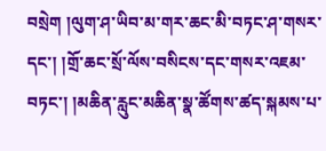བསྲེག །ལུག་ཤ་ཡིབ་མ་གར་ཆང་མི་བཏང་ཤ་གསར་དང་། །གྲོ་ཆང་སྲོ་ལོས་བསིངས་དང་གསར་འཇམ་བཏང་། །མཆིན་རླུང་མཆིན་སྣ་ཚོགས་ཚད་སྐམས་པ་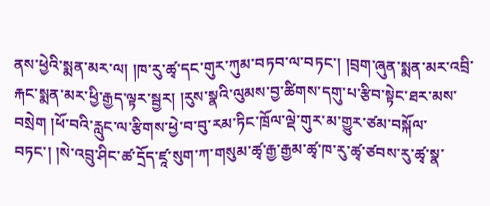ནས་ཕྱེའི་སྨན་མར་ལ། །ཁ་རུ་ཚྭ་དང་གུར་ཀུམ་བཏབ་ལ་བཏང་། །བྲག་ཞུན་སྨན་མར་འབྲི་རྐང་སྨན་མར་ཕྱི་རྒྱད་ལྟར་སྦྱར། །རུས་སྣའི་ལུམས་བྱ་ཚིགས་དགུ་པ་རྩིབ་སྟེང་ཐར་མས་བསྲེག །ཕོ་བའི་རླུང་ལ་རྩིགས་ཕྱེ་བ་བུ་རམ་ཏིང་ཁྲོལ་ལྡེ་གུར་མ་གྱུར་ཙམ་བསྐོལ་བཏང་། །སེ་འབྲུ་ཤིང་ཚ་དྲོད་ཛཱ་སུག་ཀ་གསུམ་ཚྭ་རྒྱ་རྒྱམ་ཚྭ་ཁ་རུ་ཚྭ་ཙབས་རུ་ཚྭ་སྣ་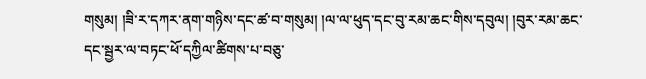གསུམ། །ཟི་ར་དཀར་ནག་གཉིས་དང་ཚ་བ་གསུམ། །ལ་ལ་ཕུད་དང་བུ་རམ་ཆང་གིས་དབུལ། །བུར་རམ་ཆང་དང་སྦྱར་ལ་བཏང་ཕོ་དཀྱིལ་ཚིགས་པ་བཅུ་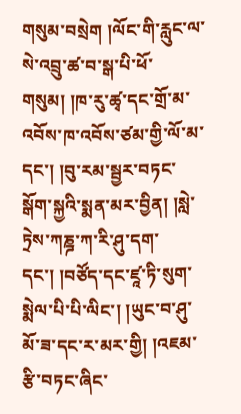གསུམ་བསྲེག །ལོང་གི་རླུང་ལ་སེ་འབྲུ་ཚ་བ་སྒ་པི་ཕོ་གསུམ། །ཁ་རུ་ཚྭ་དང་གྲོ་མ་འབོས་ཁ་འབོས་ཙམ་གྱི་ལོ་མ་དང་། །བུ་རམ་སྦྱར་བཏང་སྒོག་སྐྱའི་སྨན་མར་བྱིན། །སླེ་ཏྲེས་ཀཎྜ་ཀ་རི་ཤུ་དག་དང་། །བཙོད་དང་ཛཱ་ཏི་སུག་སྨེལ་པི་པི་ལིང་། །ཡུང་བ་ཤུ་མོ་ཟ་དང་ར་མར་གྱི། །འཇམ་རྩི་བཏང་ཞིང་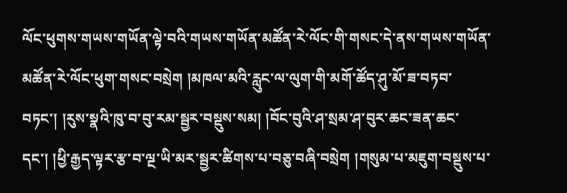ལོང་ཕུགས་གཡས་གཡོན་ལྟེ་བའི་གཡས་གཡོན་མཚོན་རེ་ལོང་གི་གསང་དེ་ནས་གཡས་གཡོན་མཚོན་རེ་ལོང་ཕུག་གསང་བསྲེག །མཁལ་མའི་རླུང་ལ་ལུག་གི་མགོ་ཚོད་ཤུ་མོ་ཟ་བཏབ་བཏང་། །རུས་སྣའི་ཁུ་བ་བུ་རམ་སྦྱར་བསྡུས་སམ། །བོང་བུའི་ཤ་སྲམ་ཤ་བུར་ཆང་ཟན་ཆང་དང་། །ཕྱི་རྒྱད་ལྟར་རྩ་བ་ལྔ་ཡི་མར་སྦྱར་ཚིགས་པ་བཅུ་བཞི་བསྲེག །གསུམ་པ་མཇུག་བསྡུས་པ་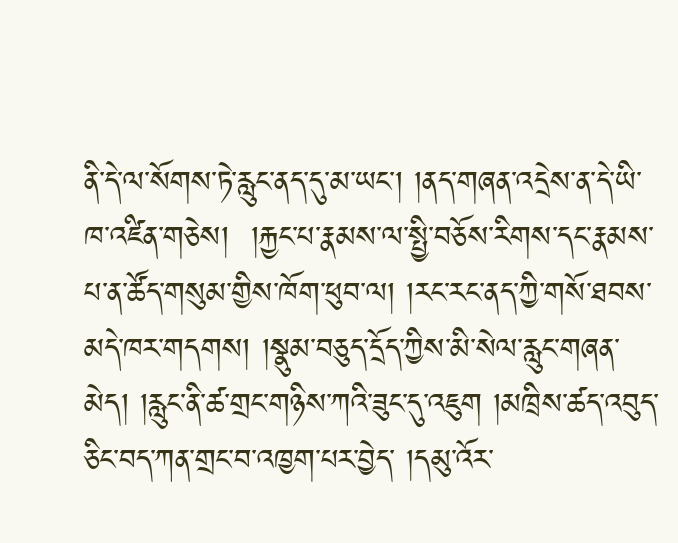ནི་དེ་ལ་སོགས་ཏེ་རླུང་ནད་དུ་མ་ཡང་། །ནད་གཞན་འདྲེས་ན་དེ་ཡི་ཁ་འཛིན་གཅེས།  །རྐྱང་པ་རྣམས་ལ་སྤྱི་བཅོས་རིགས་དང་རྣམས་པ་ན་ཚོད་གསུམ་གྱིས་ཁོག་ཕུབ་ལ། །རང་རང་ནད་ཀྱི་གསོ་ཐབས་མདེ་ཁར་གདགས། །སྣུམ་བཅུད་དྲོད་ཀྱིས་མི་སེལ་རླུང་གཞན་མེད། །རླུང་ནི་ཚ་གྲང་གཉིས་ཀའི་ཟུང་དུ་འཇུག །མཁྲིས་ཚད་འབུད་ཅིང་བད་ཀན་གྲང་བ་འཁྱག་པར་བྱེད་ །དམུ་འོར་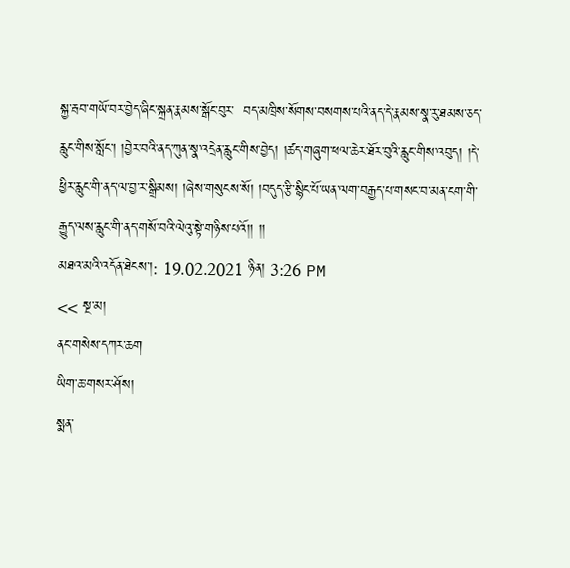སྐྱ་རྦབ་གཡོ་བར་བྱེད་ཞིང་སྐྲན་རྣམས་སྒོང་བུར་  བད་མཁྲིས་སོགས་བསགས་པའི་ནད་དེ་རྣམས་སྣ་རུ་ཐམས་ཅད་རླུང་གིས་སློང་། །བྱེར་བའི་ནད་ཀུན་སྣ་འདྲེན་རླུང་གིས་བྱེད། །ཚད་གཞུག་ཕལ་ཆེར་ཐོར་བུའི་རླུང་གིས་འབུད། །དེ་ཕྱིར་རླུང་གི་ནད་ལ་བྱ་ར་སྒྲིམས། །ཞེས་གསུངས་སོ། །བདུད་རྩི་སྙིང་པོ་ཡན་ལག་བརྒྱད་པ་གསང་བ་མན་ངག་གི་རྒྱུད་ལས་རླུང་གི་ནད་གསོ་བའི་ལེའུ་སྟེ་གཉིས་པའོ།། །།
མཐའ་མའི་འདོན་ཐེངས་།: 19.02.2021 ཉིན། 3:26 PM
<< སྔ་མ།
ནང་གསེས་དཀར་ཆག
ཡིག་ཆ་གསར་ཤོས།
སྨན་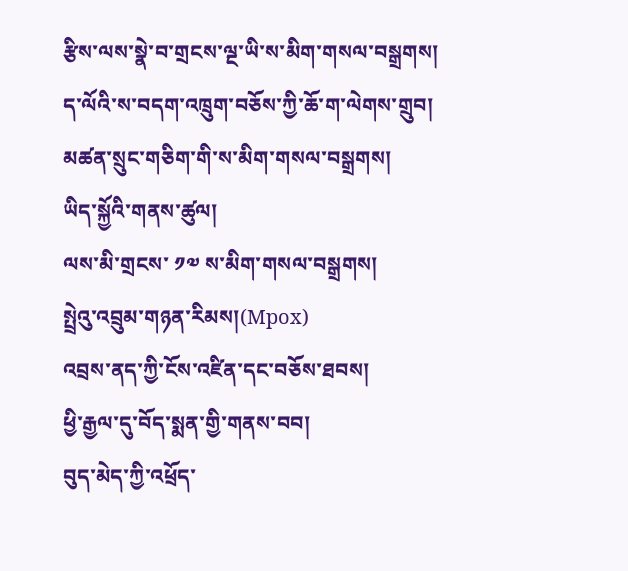རྩིས་ལས་སྣེ་བ་གྲངས་ལྔ་ཡི་ས་མིག་གསལ་བསྒྲགས།
ད་ལོའི་ས་བདག་འཁྲུག་བཅོས་ཀྱི་ཆོ་ག་ལེགས་གྲུབ།
མཚན་སྲུང་གཅིག་གི་ས་མིག་གསལ་བསྒྲགས།
ཡིད་སྐྱོའི་གནས་ཚུལ།
ལས་མི་གྲངས་ ༡༧ ས་མིག་གསལ་བསྒྲགས།
སྤྲེའུ་འབྲུམ་གཉན་རིམས།(Mpox)
འབྲས་ནད་ཀྱི་ངོས་འཛིན་དང་བཅོས་ཐབས།
ཕྱི་རྒྱལ་དུ་བོད་སྨན་གྱི་གནས་བབ།
བུད་མེད་ཀྱི་འཕྲོད་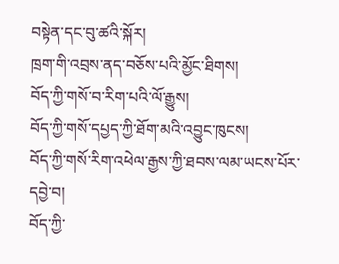བསྟེན་དང་བུ་ཚའི་སྐོར།
ཁྲག་གི་འབྲས་ནད་བཅོས་པའི་མྱོང་ཐིགས།
བོད་ཀྱི་གསོ་བ་རིག་པའི་ལོ་རྒྱུས།
བོད་ཀྱི་གསོ་དཔྱད་ཀྱི་ཐོག་མའི་འབྱུང་ཁུངས།
བོད་ཀྱི་གསོ་རིག་འཕེལ་རྒྱས་ཀྱི་ཐབས་ལམ་ཡངས་པོར་དབྱེ་བ།
བོད་ཀྱི་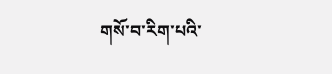གསོ་བ་རིག་པའི་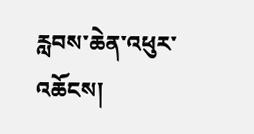རླབས་ཆེན་འཕུར་འཆོངས།